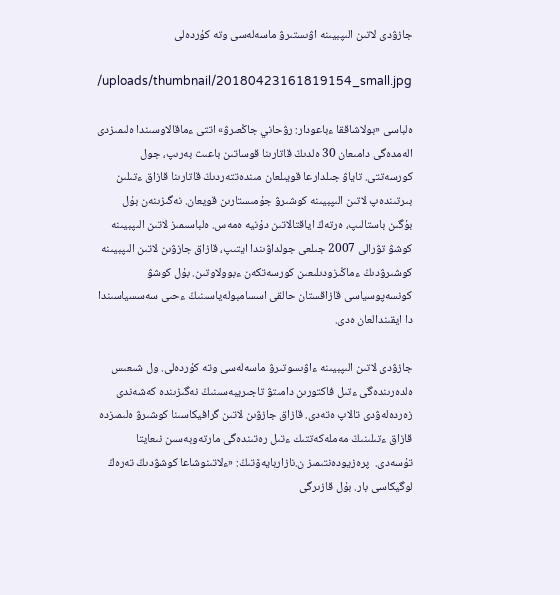جازۋدى لاتىن الىپبيىنە اۋىستىرۋ ماسەلەسى وتە كۇردەلى

/uploads/thumbnail/20180423161819154_small.jpg

ەلباسى «بولاشاققا ءباعودار: رۋحاني جاڭعىرۋ» اتتى ءماقالاوسىندا ەلىمىزدى الەمدەگى دامىعان 30 ەلدىڭ قاتارىنا قوساتىن باعىت بەرىپ، جول كورسەتتى. تاياۋ جىلدارعا قويىلعان مىندەتتەردىڭ قاتارىنا قازاق ءتىلىن بىرتىندەپ لاتىن الىپبيىنە كوشىرۋ جۇمىستارىن قويعان. نەگىزىنەن بۇل بۇگىن باستالىپ، ەرتەڭ اياقتالاتىن دۇنيە ەمەس. ەلباسىمىز لاتىن الىپبيىنە كوشۋ تۋرالى 2007 جىلعى جولداۋىندا ايتىپ، قازاق جازۋىن لاتىن الىپبيىنە كوشىرۋدىڭ ءماڭىزودىلىعىن كورسەتكەن ءبوولاوتىن. بۇل كوشۋ كونسەپوسياسى قازاقستان حالقى اسسامبولەياسىنىڭ ءحىى سەسسياسىندا دا ايقىندالعان ەدى.

جازۋدى لاتىن الىپبيىنە ءاۋىسوتىرۋ ماسەلەسى وتە كۇردەلى. ول شىعىس ەلدەرىندەگى ءتىل فاكتورىن دامىتۋ تاجىريبەسىنىڭ نەگىزىندە كەشەندى زەردەلەۋدى تالاپ ەتەدى. قازاق جازۋىن لاتىن گرافيكاسىنا كوشىرۋ ەلىمىزدە قازاق ءتىلىنىڭ مەملەكەتتىك ءتىل رەتىندەگى مارتەوبەسىن نىعايتا تۇسەدى.  پرەزيودەنتىمىز ن.نازاربايەۆتىڭ: «ءلاتىنوشاعا كوشۋدىڭ تەرەڭ لوگيكاسى بار. بۇل قازىرگى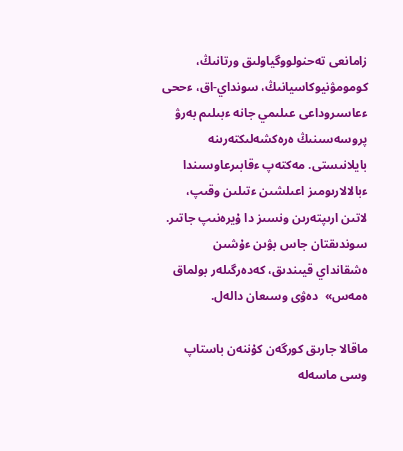زامانعى تەحنولووگياولىق ورتانىڭ، كومومۋنيوكاسيانىڭ، سونداي-اق، ءححى ءعاسىروداعى عىلىمي جانە ءبىلىم بەرۋ پروسەسىنىڭ ەرەكشەلىكتەرىنە بايلانىستى. مەكتەپ ءقابىرعاوسىندا ءبالالارىومىز اعىلشىن ءتىلىن وقىپ، لاتىن ارىپتەرىن ونسىز دا ۇيرەنىپ جاتىر. سوندىقتان جاس بۋىن ءۇشىن ەشقانداي قيىندىق، كەدەرگىلەر بولماق ەمەس»  دەۋى وسىعان دالەل.

ماقالا جارىق كورگەن كۇننەن باستاپ وسى ماسەلە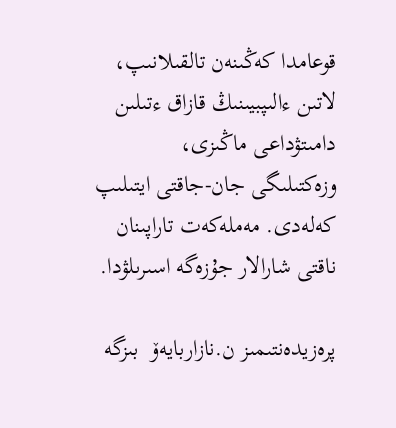قوعامدا كەڭىنەن تالقىلانىپ، لاتىن ءالىپبيىنىڭ قازاق ءتىلىن دامىتۋداعى ماڭىزى، وزەكتىلىگى جان-جاقتى ايتىلىپ كەلەدى. مەملەكەت تاراپىنان ناقتى شارالار جۇزەگە اسىرىلۋدا.

پرەزيدەنتىمىز ن.نازاربايەۆ  بىزگە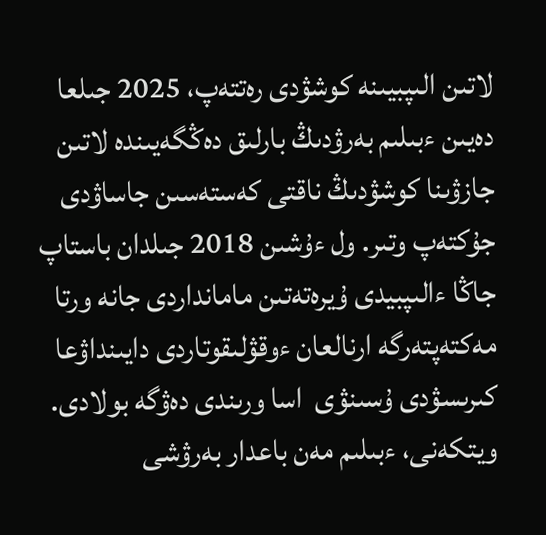لاتىن الىپبيىنە كوشۋدى رەتتەپ، 2025 جىلعا دەيىن ءبىلىم بەرۋدىڭ بارلىق دەڭگەيىندە لاتىن جازۋىنا كوشۋدىڭ ناقتى كەستەسىن جاساۋدى جۇكتەپ وتىر. ول ءۇشىن 2018 جىلدان باستاپ جاڭا ءالىپبيدى ۇيرەتەتىن مامانداردى جانە ورتا مەكتەپتەرگە ارنالعان ءوقۋلىقوتاردى دايىنداۋعا كىرىسۋدى ۇسىنۋى  اسا ورىندى دەۋگە بولادى. ويتكەنى، ءبىلىم مەن باعدار بەرۋشى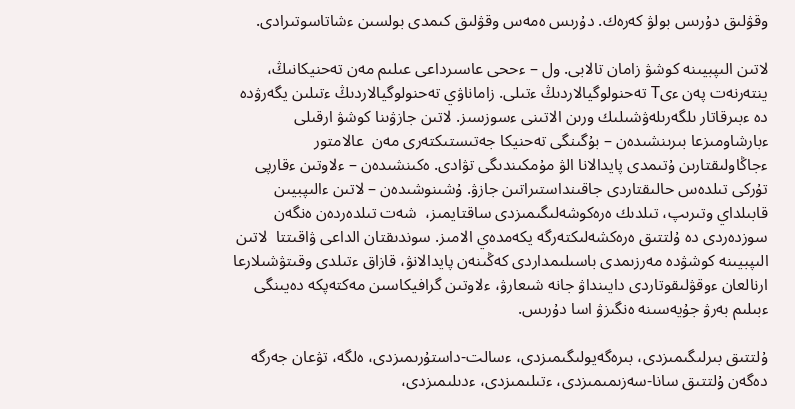وقۋلىق دۇرىس بولۋ كەرەك. دۇرىس ەمەس وقۋلىق كىمدى بولسىن ءشاتاسوتىرادى.

لاتىن الىپبيىنە كوشۋ زامان تالابى. ول – ءححى عاسىرداعى عىلىم مەن تەحنيكانىڭ، ينتەرنەت پەن ءىT تەحنولوگيالاردىڭ ءتىلى. زاماناۋي تەحنولوگيالاردىڭ ءتىلىن يگەرۋدە دە ءبىرقاتار ىلگەرىلەۋشىلىك ورىن الاتىنى ءسوزسىز. لاتىن جازۋىنا كوشۋ ارقىلى ءبارشاومىزعا بىرىنشىدەن – بۇگىنگى تەحنيكا جەتىستىكتەرى مەن  عالامتور ءجاڭاولىقتارىن ۇتىمدى پايدالانا الۋ مۇمكىندىگى تۋادى. ەكىنشىدەن – ءلاوتىن ءقارپى تۇركى تىلدەس حالىقتاردى جاقىنداستىراتىن جازۋ. ۇشىنوشىدەن – لاتىن ءالىپبيىن قابىلداي وتىرىپ، تىلدىك ەرەكوشەلىگىمىزدى ساقتايمىز،  شەت تىلدەردەن ەنگەن سوزدەردى دە ۇلتتىق ەرەكشەلىكتەرگە يكەمدەي الامىز. سوندىقتان الداعى ۋاقىتتا  لاتىن الىپبيىنە كوشۋدە مەرزىمدى باسىلىمداردى كەڭىنەن پايدالانۋ، قازاق ءتىلدى وقىتۋشىلارعا ارنالعان ءوقۋلىقوتاردى دايىنداۋ جانە شىعارۋ، ءلاوتىن گرافيكاسىن مەكتەپكە دەيىنگى ءبىلىم بەرۋ جۇيەسىنە ەنگىزۋ اسا دۇرىس.

ۇلتتىق بىرلىگىمىزدى، بىرەگەيولىگىمىزدى، ءسالت-داستۇرىمىزدى، ەلگە، تۋعان جەرگە دەگەن ۇلتتىق سانا-سەزىمىمىزدى، ءتىلىمىزدى، ءدىلىمىزدى،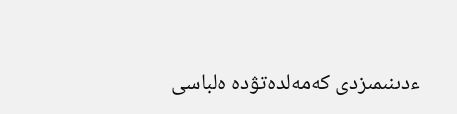ءدىنىمىزدى كەمەلدەتۋدە ەلباسى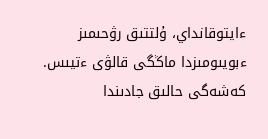ءايتوقانداي، ۇلتتىق رۋحىمىز ءبويىومىزدا ماڭگى قالۋى ءتيىس. كەشەگى حالىق جادىندا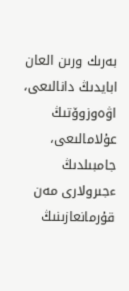بەرىك ورىن العان ابايدىڭ دانالىعى، اۋەوزوۆتىڭ عۇلامالىعى، جامبىلدىڭ ءجىرولارى مەن قۇرمانعازىنىڭ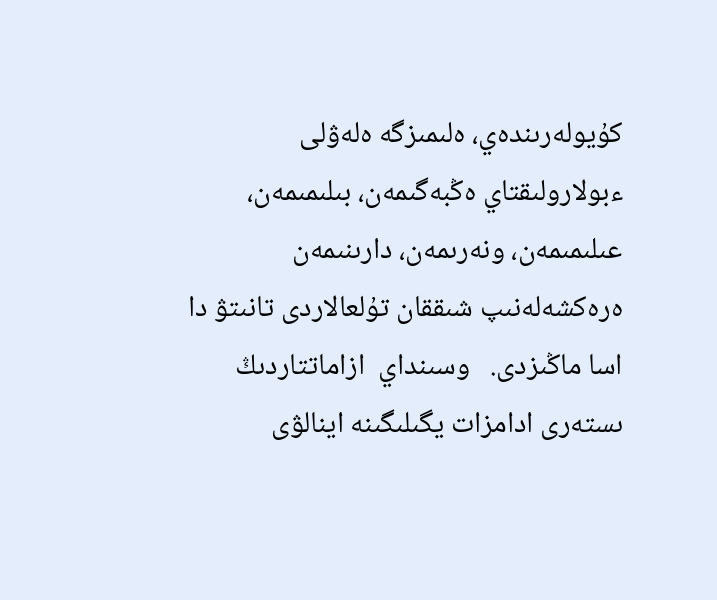كۇيولەرىندەي، ەلىمىزگە ەلەۋلى ءبولارولىقتاي ەڭبەگىمەن، بىلىمىمەن، عىلىمىمەن، ونەرىمەن، دارىنىمەن ەرەكشەلەنىپ شىققان تۇلعالاردى تانىتۋ دا اسا ماڭىزدى.   وسىنداي  ازاماتتاردىڭ ىستەرى ادامزات يگىلىگىنە اينالۋى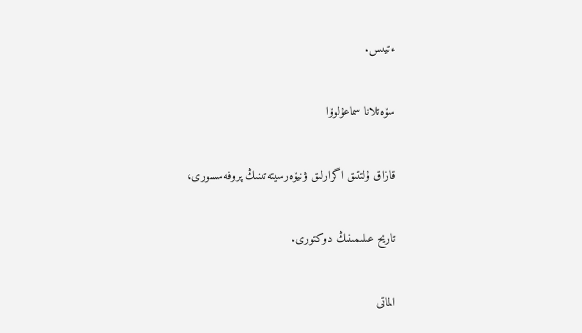ءتيىس.

سۆەتلانا سماعۇلوۆا

قازاق ۇلتتىق اگرارلىق ۋنيۆەرسيتەتىنىڭ پروفەسسورى،

تاريح عىلىمىنىڭ دوكتورى.

الماتى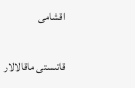اقشامى

قاتىستى ماقالالار